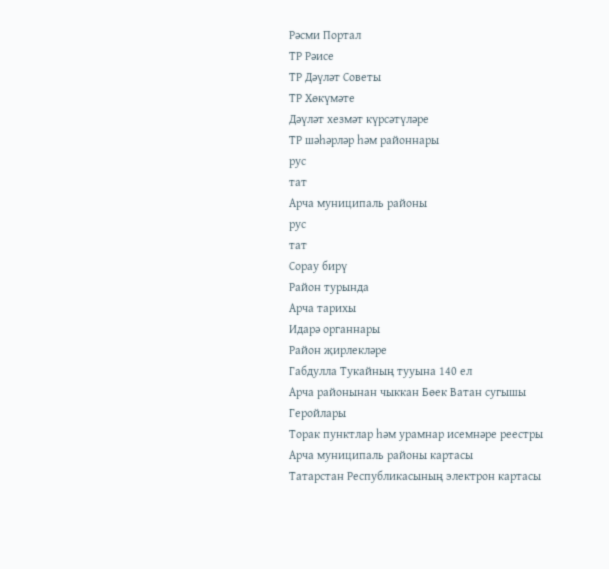Рәсми Портал
ТР Рәисе
ТР Дәүләт Советы
ТР Хөкүмәте
Дәүләт хезмәт күрсәтүләре
ТР шәһәрләр һәм районнары
рус
тат
Арча муниципаль районы
рус
тат
Сорау бирү
Район турында
Арча тарихы
Идарә органнары
Район җирлекләре
Габдулла Тукайның тууына 140 ел
Арча районынан чыккан Бөек Ватан сугышы Геройлары
Торак пунктлар һәм урамнар исемнәре реестры
Арча муниципаль районы картасы
Татарстан Республикасының электрон картасы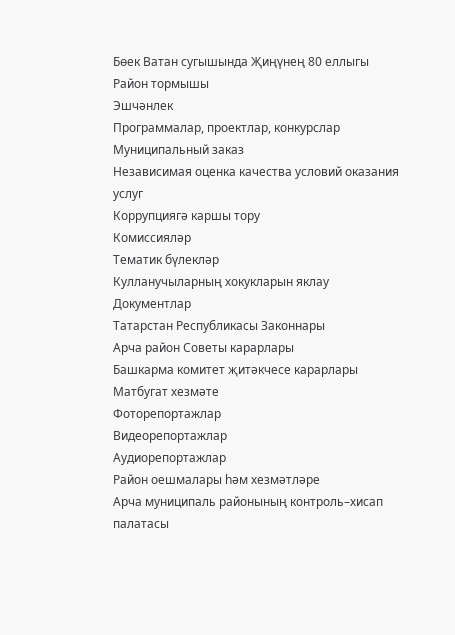Бөек Ватан сугышында Җиңүнең 80 еллыгы
Район тормышы
Эшчәнлек
Программалар, проектлар, конкурслар
Муниципальный заказ
Независимая оценка качества условий оказания услуг
Коррупциягә каршы тору
Комиссияләр
Тематик бүлекләр
Кулланучыларның хокукларын яклау
Документлар
Татарстан Республикасы Законнары
Арча район Советы карарлары
Башкарма комитет җитәкчесе карарлары
Матбугат хезмәте
Фоторепортажлар
Видеорепортажлар
Аудиорепортажлар
Район оешмалары һәм хезмәтләре
Арча муниципаль районының контроль–хисап палатасы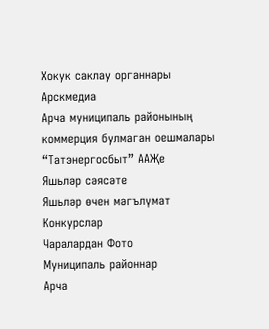Хокук саклау органнары
Арскмедиа
Арча муниципаль районының коммерция булмаган оешмалары
“Татэнергосбыт” ААҖе
Яшьләр сәясәте
Яшьләр өчен мәгълүмат
Конкурслар
Чаралардан Фото
Муниципаль районнар
Арча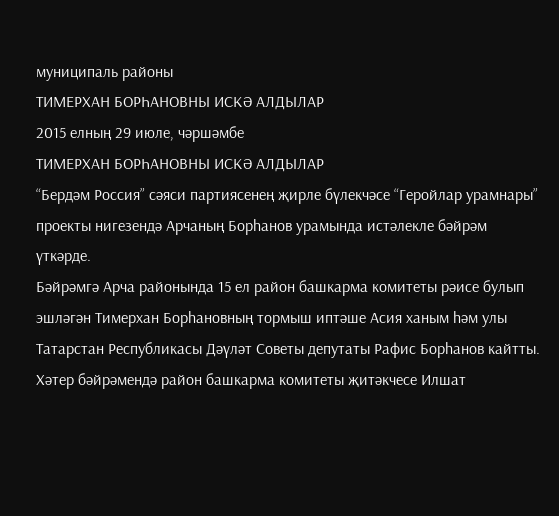муниципаль районы
ТИМЕРХАН БОРҺАНОВНЫ ИСКӘ АЛДЫЛАР
2015 елның 29 июле, чәршәмбе
ТИМЕРХАН БОРҺАНОВНЫ ИСКӘ АЛДЫЛАР
“Бердәм Россия” сәяси партиясенең җирле бүлекчәсе “Геройлар урамнары” проекты нигезендә Арчаның Борһанов урамында истәлекле бәйрәм үткәрде.
Бәйрәмгә Арча районында 15 ел район башкарма комитеты рәисе булып эшләгән Тимерхан Борһановның тормыш иптәше Асия ханым һәм улы Татарстан Республикасы Дәүләт Советы депутаты Рафис Борһанов кайтты. Хәтер бәйрәмендә район башкарма комитеты җитәкчесе Илшат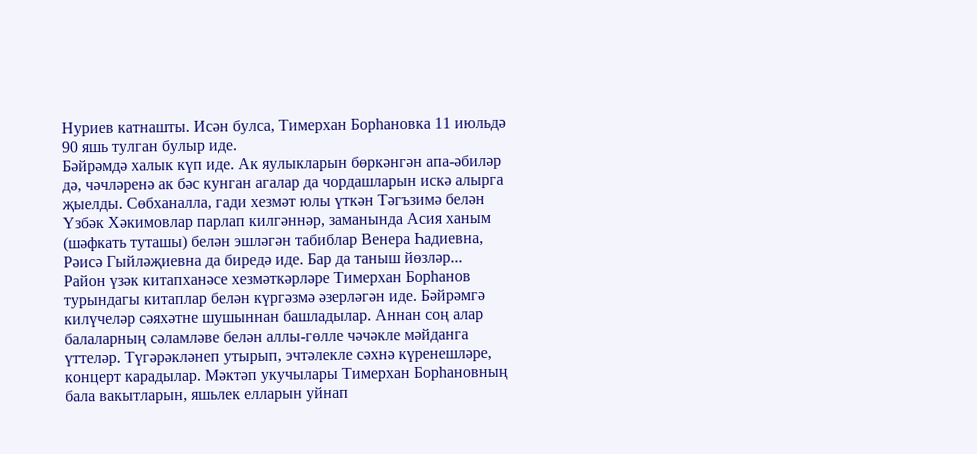Нуриев катнашты. Исән булса, Тимерхан Борһановка 11 июльдә 90 яшь тулган булыр иде.
Бәйрәмдә халык күп иде. Ак яулыкларын бөркәнгән апа-әбиләр дә, чәчләренә ак бәс кунган агалар да чордашларын искә алырга җыелды. Сөбханалла, гади хезмәт юлы үткән Тәгъзимә белән Үзбәк Хәкимовлар парлап килгәннәр, заманында Асия ханым (шәфкать туташы) белән эшләгән табиблар Венера Һадиевна, Рәисә Гыйләҗиевна да биредә иде. Бар да таныш йөзләр...
Район үзәк китапханәсе хезмәткәрләре Тимерхан Борһанов турындагы китаплар белән күргәзмә әзерләгән иде. Бәйрәмгә килүчеләр сәяхәтне шушыннан башладылар. Аннан соң алар балаларның сәламләве белән аллы-гөлле чәчәкле мәйданга үттеләр. Түгәрәкләнеп утырып, эчтәлекле сәхнә күренешләре, концерт карадылар. Мәктәп укучылары Тимерхан Борһановның бала вакытларын, яшьлек елларын уйнап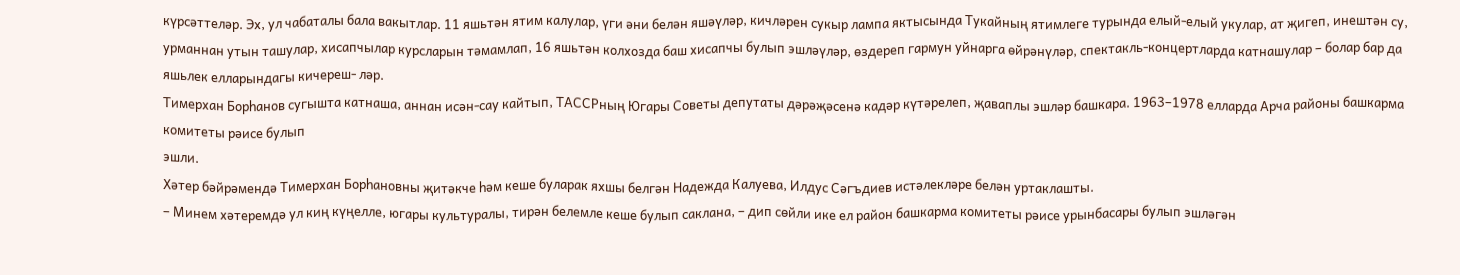күрсәттеләр. Эх, ул чабаталы бала вакытлар. 11 яшьтән ятим калулар, үги әни белән яшәүләр, кичләрен сукыр лампа яктысында Тукайның ятимлеге турында елый-елый укулар, ат җигеп, инештән су, урманнан утын ташулар, хисапчылар курсларын тәмамлап, 16 яшьтән колхозда баш хисапчы булып эшләүләр, өздереп гармун уйнарга өйрәнүләр, спектакль-концертларда катнашулар – болар бар да яшьлек елларындагы кичереш- ләр.
Тимерхан Борһанов сугышта катнаша, аннан исән-сау кайтып, ТАССРның Югары Советы депутаты дәрәҗәсенә кадәр күтәрелеп, җаваплы эшләр башкара. 1963–1978 елларда Арча районы башкарма комитеты рәисе булып
эшли.
Хәтер бәйрәмендә Тимерхан Борһановны җитәкче һәм кеше буларак яхшы белгән Надежда Калуева, Илдус Сәгъдиев истәлекләре белән уртаклашты.
– Минем хәтеремдә ул киң күңелле, югары культуралы, тирән белемле кеше булып саклана, – дип сөйли ике ел район башкарма комитеты рәисе урынбасары булып эшләгән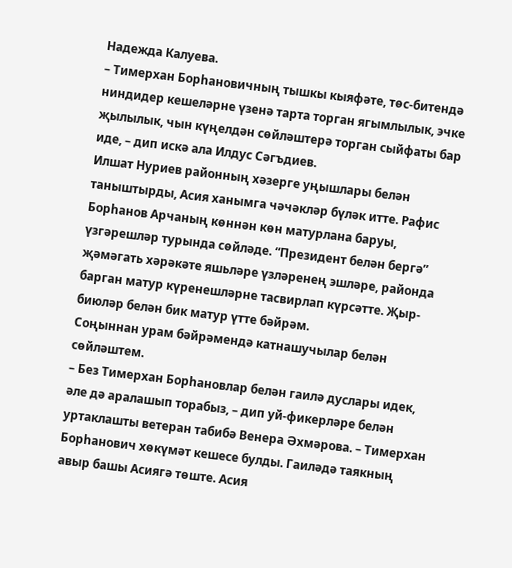Надежда Калуева.
– Тимерхан Борһановичның тышкы кыяфәте, төс-битендә ниндидер кешеләрне үзенә тарта торган ягымлылык, эчке җылылык, чын күңелдән сөйләштерә торган сыйфаты бар иде, – дип искә ала Илдус Сәгъдиев.
Илшат Нуриев районның хәзерге уңышлары белән таныштырды, Асия ханымга чәчәкләр бүләк итте. Рафис Борһанов Арчаның көннән көн матурлана баруы, үзгәрешләр турында сөйләде. “Президент белән бергә” җәмәгать хәрәкәте яшьләре үзләренең эшләре, районда барган матур күренешләрне тасвирлап күрсәтте. Җыр- биюләр белән бик матур үтте бәйрәм.
Соңыннан урам бәйрәмендә катнашучылар белән сөйләштем.
– Без Тимерхан Борһановлар белән гаилә дуслары идек, әле дә аралашып торабыз, – дип уй-фикерләре белән уртаклашты ветеран табибә Венера Әхмәрова. – Тимерхан Борһанович хөкүмәт кешесе булды. Гаиләдә таякның авыр башы Асиягә төште. Асия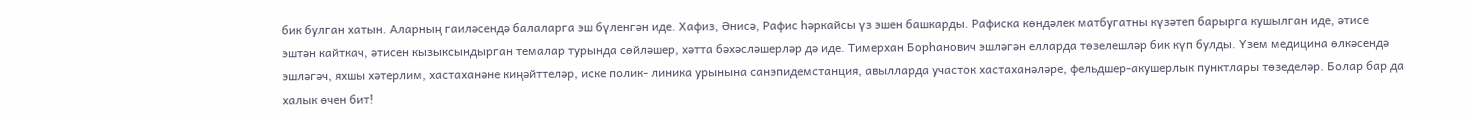бик булган хатын. Аларның гаиләсендә балаларга эш бүленгән иде. Хафиз, Әнисә, Рафис һәркайсы үз эшен башкарды. Рафиска көндәлек матбугатны күзәтеп барырга кушылган иде, әтисе эштән кайткач, әтисен кызыксындырган темалар турында сөйләшер, хәтта бәхәсләшерләр дә иде. Тимерхан Борһанович эшләгән елларда төзелешләр бик күп булды. Үзем медицина өлкәсендә эшләгәч, яхшы хәтерлим, хастаханәне киңәйттеләр, иске полик- линика урынына санэпидемстанция, авылларда участок хастаханәләре, фельдшер-акушерлык пунктлары төзеделәр. Болар бар да халык өчен бит!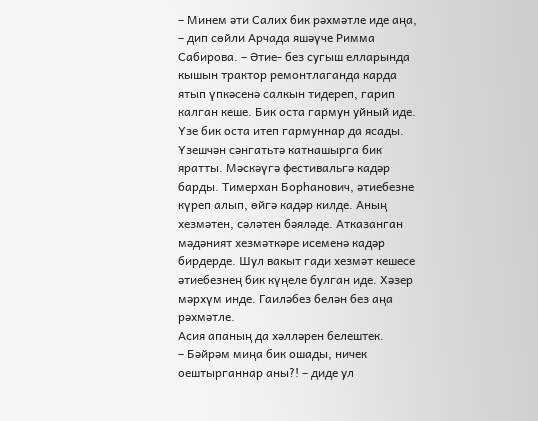– Минем әти Салих бик рәхмәтле иде аңа, – дип сөйли Арчада яшәүче Римма Сабирова. – Әтие- без сугыш елларында кышын трактор ремонтлаганда карда ятып үпкәсенә салкын тидереп, гарип калган кеше. Бик оста гармун уйный иде. Үзе бик оста итеп гармуннар да ясады. Үзешчән сәнгатьтә катнашырга бик яратты. Мәскәүгә фестивальгә кадәр барды. Тимерхан Борһанович, әтиебезне күреп алып, өйгә кадәр килде. Аның хезмәтен, сәләтен бәяләде. Атказанган мәдәният хезмәткәре исеменә кадәр бирдерде. Шул вакыт гади хезмәт кешесе әтиебезнең бик күңеле булган иде. Хәзер мәрхүм инде. Гаиләбез белән без аңа рәхмәтле.
Асия апаның да хәлләрен белештек.
– Бәйрәм миңа бик ошады, ничек оештырганнар аны?! – диде ул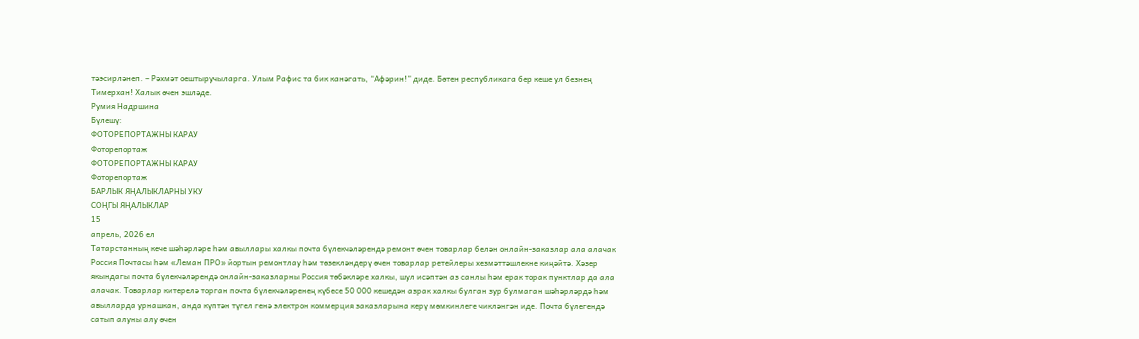тәэсирләнеп. – Рәхмәт оештыручыларга. Улым Рафис та бик канәгать, “Афәрин!” диде. Бөтен республикага бер кеше ул безнең Тимерхан! Халык өчен эшләде.
Румия Надршина
Бүлешү:
ФОТОРЕПОРТАЖНЫ КАРАУ
Фоторепортаж
ФОТОРЕПОРТАЖНЫ КАРАУ
Фоторепортаж
БАРЛЫК ЯҢАЛЫКЛАРНЫ УКУ
СОҢГЫ ЯҢАЛЫКЛАР
15
апрель, 2026 ел
Татарстанның кече шәһәрләре һәм авыллары халкы почта бүлекчәләрендә ремонт өчен товарлар белән онлайн-заказлар ала алачак
Россия Почтасы һәм «Леман ПРО» йортын ремонтлау һәм төзекләндерү өчен товарлар ретейлеры хезмәттәшлекне киңәйтә. Хәзер якындагы почта бүлекчәләрендә онлайн-заказларны Россия төбәкләре халкы, шул исәптән аз санлы һәм ерак торак пунктлар да ала алачак. Товарлар китерелә торган почта бүлекчәләренең күбесе 50 000 кешедән азрак халкы булган зур булмаган шәһәрләрдә һәм авылларда урнашкан, анда күптән түгел генә электрон коммерция заказларына керү мөмкинлеге чикләнгән иде. Почта бүлегендә сатып алуны алу өчен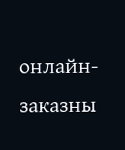онлайн-заказны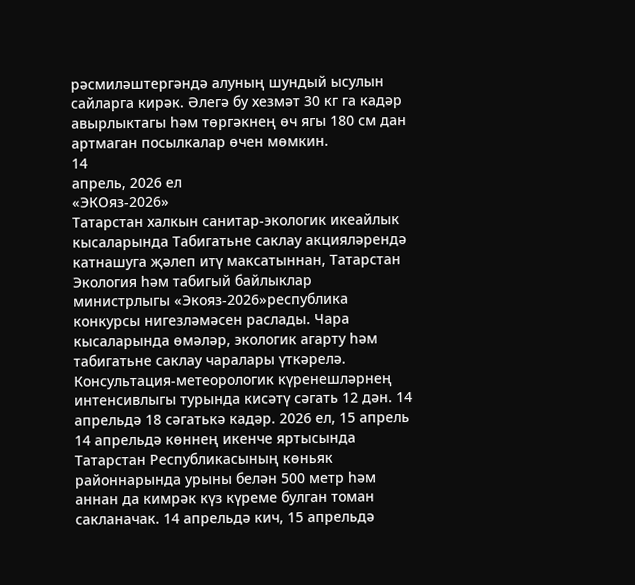рәсмиләштергәндә алуның шундый ысулын сайларга кирәк. Әлегә бу хезмәт 30 кг га кадәр авырлыктагы һәм төргәкнең өч ягы 180 см дан артмаган посылкалар өчен мөмкин.
14
апрель, 2026 ел
«ЭКОяз-2026»
Татарстан халкын санитар-экологик икеайлык кысаларында Табигатьне саклау акцияләрендә катнашуга җәлеп итү максатыннан, Татарстан Экология һәм табигый байлыклар министрлыгы «Экояз-2026»республика конкурсы нигезләмәсен раслады. Чара кысаларында өмәләр, экологик агарту һәм табигатьне саклау чаралары үткәрелә.
Консультация-метеорологик күренешләрнең интенсивлыгы турында кисәтү сәгать 12 дән. 14 апрельдә 18 сәгатькә кадәр. 2026 ел, 15 апрель
14 апрельдә көннең икенче яртысында Татарстан Республикасының көньяк районнарында урыны белән 500 метр һәм аннан да кимрәк күз күреме булган томан сакланачак. 14 апрельдә кич, 15 апрельдә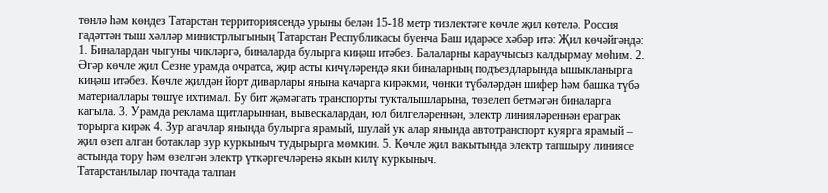төнлә һәм көндез Татарстан территориясендә урыны белән 15-18 метр тизлектәге көчле җил көтелә. Россия гадәттән тыш хәлләр министрлыгының Татарстан Республикасы буенча Баш идарәсе хәбәр итә: Җил көчәйгәндә: 1. Биналардан чыгуны чикләргә, биналарда булырга киңәш итәбез. Балаларны караучысыз калдырмау мөһим. 2. Әгәр көчле җил Сезне урамда очратса, җир асты кичүләрендә яки биналарның подъездларында ышыкланырга киңәш итәбез. Көчле җилдән йорт диварлары янына качарга кирәкми, чөнки түбәләрдән шифер һәм башка түбә материаллары төшүе ихтимал. Бу бит җәмәгать транспорты тукталышларына, төзелеп бетмәгән биналарга кагыла. 3. Урамда реклама щитларыннан, вывескалардан, юл билгеләреннән, электр линияләреннән ераграк торырга кирәк 4. Зур агачлар янында булырга ярамый, шулай ук алар янында автотранспорт куярга ярамый – җил өзеп алган ботаклар зур куркыныч тудырырга мөмкин. 5. Көчле җил вакытында электр тапшыру линиясе астында тору һәм өзелгән электр үткәргечләренә якын килү куркыныч.
Татарстанлылар почтада талпан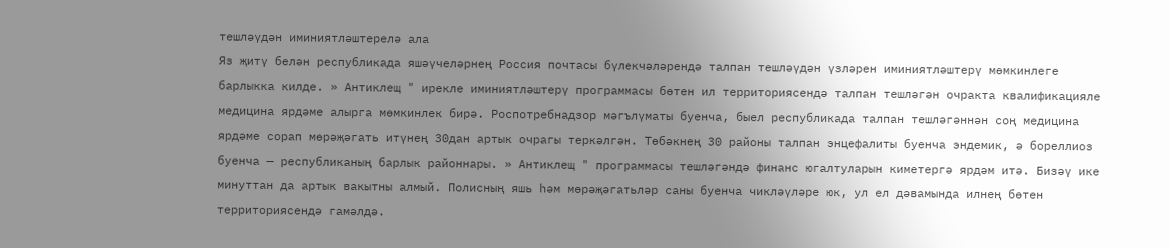тешләүдән иминиятләштерелә ала
Яз җитү белән республикада яшәүчеләрнең Россия почтасы бүлекчәләрендә талпан тешләүдән үзләрен иминиятләштерү мөмкинлеге барлыкка килде. » Антиклещ " ирекле иминиятләштерү программасы бөтен ил территориясендә талпан тешләгән очракта квалификацияле медицина ярдәме алырга мөмкинлек бирә. Роспотребнадзор мәгълүматы буенча, быел республикада талпан тешләгәннән соң медицина ярдәме сорап мөрәҗәгать итүнең 30дан артык очрагы теркәлгән. Төбәкнең 30 районы талпан энцефалиты буенча эндемик, ә бореллиоз буенча — республиканың барлык районнары. » Антиклещ " программасы тешләгәндә финанс югалтуларын киметергә ярдәм итә. Бизәү ике минуттан да артык вакытны алмый. Полисның яшь һәм мөрәҗәгатьләр саны буенча чикләүләре юк, ул ел дәвамында илнең бөтен территориясендә гамәлдә.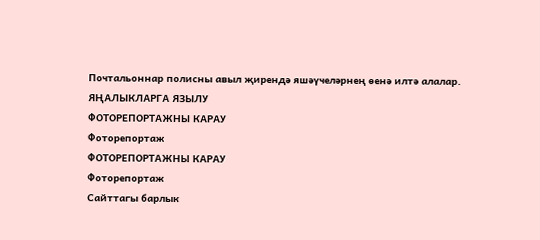Почтальоннар полисны авыл җирендә яшәүчеләрнең өенә илтә алалар.
ЯҢАЛЫКЛАРГА ЯЗЫЛУ
ФОТОРЕПОРТАЖНЫ КАРАУ
Фоторепортаж
ФОТОРЕПОРТАЖНЫ КАРАУ
Фоторепортаж
Сайттагы барлык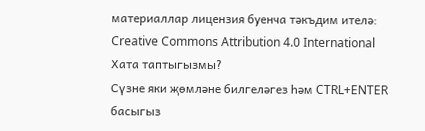материаллар лицензия буенча тәкъдим ителә:
Creative Commons Attribution 4.0 International
Хата таптыгызмы?
Сүзне яки җөмләне билгеләгез һәм CTRL+ENTER басыгыз